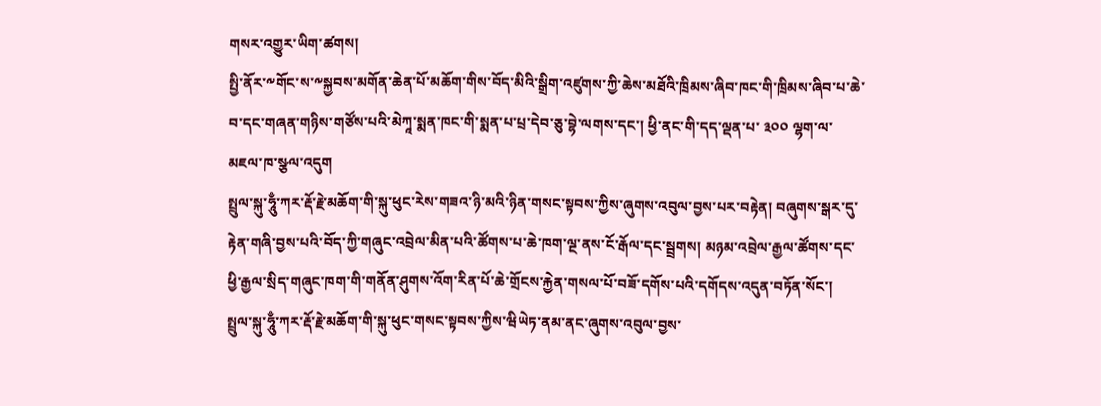གསར་འགྱུར་ཡིག་ཚགས།
སྤྱི་ནོར་༸གོང་ས་༸སྐྱབས་མགོན་ཆེན་པོ་མཆོག་གིས་བོད་མིའི་སྒྲིག་འཛུགས་ཀྱི་ཆེས་མཐོའི་ཁྲིམས་ཞིབ་ཁང་གི་ཁྲིམས་ཞིབ་པ་ཆེ་བ་དང་གཞན་གཉིས་གཙོས་པའི་མེཀཱ་སྨན་ཁང་གི་སྨན་པ་པྲ་དེབ་ཅུ་བྷེ་ལགས་དང་། ཕྱི་ནང་གི་དད་ལྡན་པ་ ༣༠༠ ལྷག་ལ་མཇལ་ཁ་སྩལ་འདུག
སྤྲུལ་སྐུ་ཧཱུྃ་ཀར་རྡོ་རྗེ་མཆོག་གི་སྐུ་ཕུང་རེས་གཟའ་ཉི་མའི་ཉིན་གསང་སྟབས་ཀྱིས་ཞུགས་འབུལ་བྱས་པར་བརྟེན། བཞུགས་སྒར་དུ་རྟེན་གཞི་བྱས་པའི་བོད་ཀྱི་གཞུང་འབྲེལ་མིན་པའི་ཚོགས་པ་ཆེ་ཁག་ལྔ་ནས་ངོ་རྒོལ་དང་སྦྲགས། མཉམ་འབྲེལ་རྒྱལ་ཚོགས་དང་ཕྱི་རྒྱལ་སྲིད་གཞུང་ཁག་གི་གནོན་ཤུགས་འོག་རིན་པོ་ཆེ་གྲོངས་རྐྱེན་གསལ་པོ་བཟོ་དགོས་པའི་དགོདས་འདུན་བཏོན་སོང་།
སྤྲུལ་སྐུ་ཧཱུྃ་ཀར་རྡོ་རྗེ་མཆོག་གི་སྐུ་ཕུང་གསང་སྟབས་ཀྱིས་ཝིཡེཏ་ནམ་ནང་ཞུགས་འབུལ་བྱས་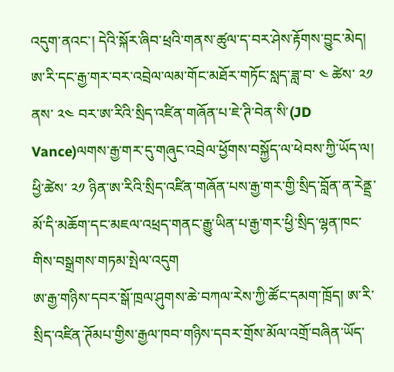འདུག་ནའང་། དེའི་སྐོར་ཞིབ་ཕྲའི་གནས་ཚུལ་ད་བར་ཤེས་རྟོགས་བྱུང་མེད།
ཨ་རི་དང་རྒྱ་གར་བར་འབྲེལ་ལམ་གོང་མཐོར་གཏོང་སླད་ཟླ་བ་ ༤ ཚེས་ ༢༡ ནས་ ༢༤ བར་ཨ་རིའི་སྲིད་འཛིན་གཞོན་པ་ཇེ་ཊི་བེན་སི་(JD Vance)ལགས་རྒྱ་གར་དུ་གཞུང་འབྲེལ་ཕྱོགས་བསྐྱོད་ལ་ཕེབས་ཀྱི་ཡོད་ལ། ཕྱི་ཚེས་ ༢༡ ཉིན་ཨ་རིའི་སྲིད་འཛིན་གཞོན་པས་རྒྱ་གར་གྱི་སྲིད་བློན་ན་རེནྡྲ་མོ་དི་མཆོག་དང་མཇལ་འཕྲད་གནང་རྒྱུ་ཡིན་པ་རྒྱ་གར་ཕྱི་སྲིད་ལྷན་ཁང་གིས་བསྒྲགས་གཏམ་སྤེལ་འདུག
ཨ་རྒྱ་གཉིས་དབར་སྒོ་ཁྲལ་ཤུགས་ཆེ་བཀལ་རེས་ཀྱི་ཚོང་དམག་ཁྲོད། ཨ་རི་སྲིད་འཛིན་ཊོམཔ་གྱིས་རྒྱལ་ཁབ་གཉིས་དབར་གྲོས་མོལ་འགྲོ་བཞིན་ཡོད་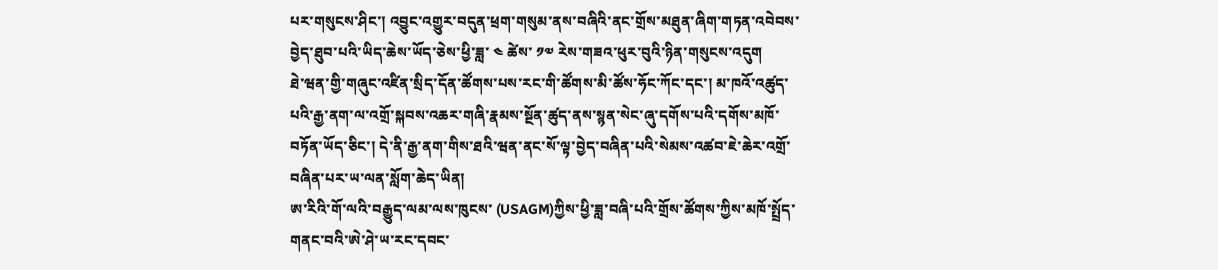པར་གསུངས་ཤིང་། འབྱུང་འགྱུར་བདུན་ཕྲག་གསུམ་ནས་བཞིའི་ནང་གྲོས་མཐུན་ཞིག་གཏན་འབེབས་བྱེད་ཐུབ་པའི་ཡིད་ཆེས་ཡོད་ཅེས་ཕྱི་ཟླ་ ༤ ཚེས་ ༡༧ རེས་གཟའ་ཕུར་བུའི་ཉིན་གསུངས་འདུག
ཐེ་ཝན་གྱི་གཞུང་འཛིན་སྲིད་དོན་ཚོགས་པས་རང་གི་ཚོགས་མི་ཚོས་ཧོང་ཀོང་དང་། མ་ཁའོ་འཚུད་པའི་རྒྱ་ནག་ལ་འགྲོ་སྐབས་འཆར་གཞི་རྣམས་སྔོན་ཚུད་ནས་སྙན་སེང་ཞུ་དགོས་པའི་དགོས་མཁོ་བཏོན་ཡོད་ཅིང་། དེ་ནི་རྒྱ་ནག་གིས་ཐའི་ཝན་ནང་སོ་ལྟ་བྱེད་བཞིན་པའི་སེམས་འཚབ་ཇེ་ཆེར་འགྲོ་བཞིན་པར་ཡ་ལན་སློག་ཆེད་ཡིན།
ཨ་རིའི་གོ་ལའི་བརྒྱུད་ལམ་ལས་ཁུངས་ (USAGM)ཀྱིས་ཕྱི་ཟླ་བཞི་པའི་གྲོས་ཚོགས་ཀྱིས་མཁོ་སྤྲོད་གནང་བའི་ཨེ་ཤེ་ཡ་རང་དབང་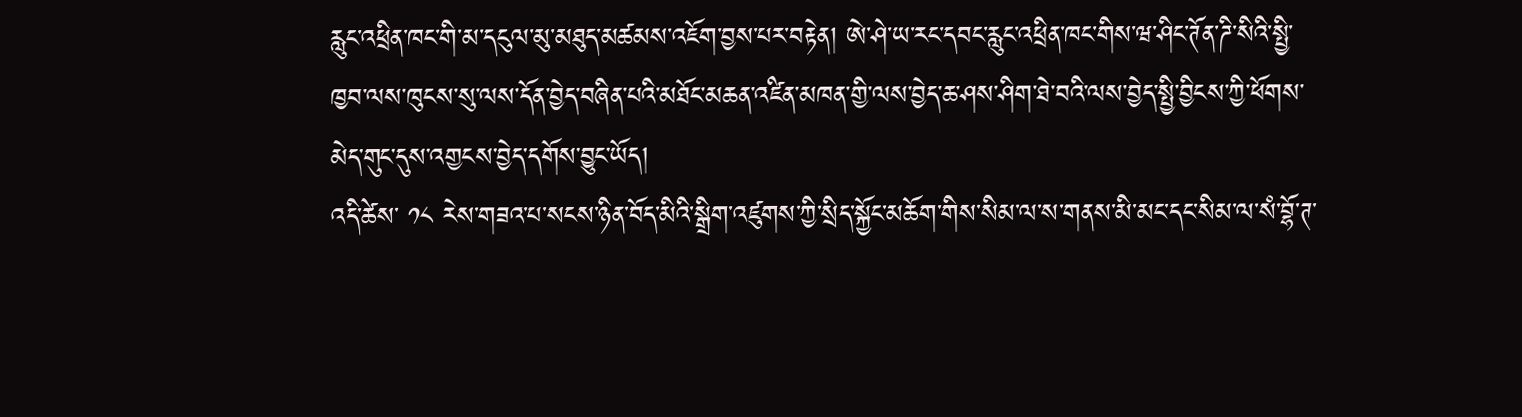རླུང་འཕྲིན་ཁང་གི་མ་དངུལ་མུ་མཐུད་མཚམས་འཇོག་བྱས་པར་བརྟེན། ཨེ་ཤེ་ཡ་རང་དབང་རླུང་འཕྲིན་ཁང་གིས་ཝ་ཤིང་ཊོན་ཌི་སིའི་སྤྱི་ཁྱབ་ལས་ཁུངས་སུ་ལས་དོན་བྱེད་བཞིན་པའི་མཐོང་མཆན་འཛིན་མཁན་གྱི་ལས་བྱེད་ཆ་ཤས་ཤིག་ཐེ་བའི་ལས་བྱེད་སྤྱི་བྱིངས་ཀྱི་ཕོགས་མེད་གུང་དུས་འགྱངས་བྱེད་དགོས་བྱུང་ཡོད།
འདི་ཚེས་ ༡༨ རེས་གཟའ་པ་སངས་ཉིན་བོད་མིའི་སྒྲིག་འཛུགས་ཀྱི་སྲིད་སྐྱོང་མཆོག་གིས་སིམ་ལ་ས་གནས་མི་མང་དང་སིམ་ལ་སཾ་བྷོ་ཊ་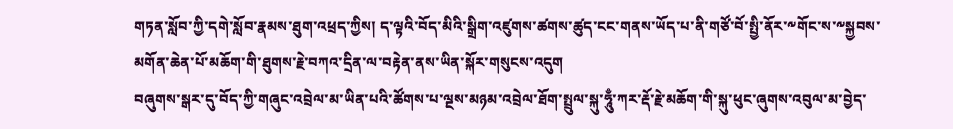གཏན་སློབ་ཀྱི་དགེ་སློབ་རྣམས་ཐུག་འཕྲད་ཀྱིས། ད་ལྟའི་བོད་མིའི་སྒྲིག་འཛུགས་ཚགས་ཚུད་ངང་གནས་ཡོད་པ་ནི་གཙོ་བོ་སྤྱི་ནོར་༸གོང་ས་༸སྐྱབས་མགོན་ཆེན་པོ་མཆོག་གི་ཐུགས་རྗེ་བཀའ་དྲིན་ལ་བརྟེན་ནས་ཡིན་སྐོར་གསུངས་འདུག
བཞུགས་སྒར་དུ་བོད་ཀྱི་གཞུང་འབྲེལ་མ་ཡིན་པའི་ཚོགས་པ་ལྔས་མཉམ་འབྲེལ་ཐོག་སྤྲུལ་སྐུ་ཧཱུྃ་ཀར་རྡོ་རྗེ་མཆོག་གི་སྐུ་ཕུང་ཞུགས་འབུལ་མ་བྱེད་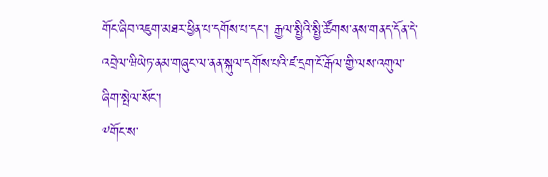གོང་ཞིབ་འཇུག་མཐར་ཕྱིན་པ་དགོས་པ་དང་། རྒྱལ་སྤྱིའི་སྤྱི་ཚོགས་ནས་གནད་དོན་དེ་འབྲེལ་ཝིཡེཏ་ནམ་གཞུང་ལ་ནན་སྐུལ་དགོས་པའི་ཛ་དྲག་ངོ་རྒོལ་གྱི་ལས་འགུལ་ཞིག་སྤེལ་སོང་།
༸གོང་ས་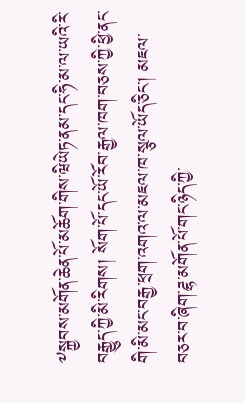༸སྐྱབས་མགོན་ཆེན་པོ་མཆོག་གིས་ཝིཡེཏ་ནམ་དང་ཧི་མ་ལ་ཡའི་རི་བརྒྱུད་ཀྱི་མི་རིགས། སོག་པོ་དང་ཡོ་རོབ་རྒྱལ་ཁག་བཅས་ཀྱི་ཕྱི་ནང་གི་མི་མང་བརྒྱ་ཕྲག་འགའ་ལ་མཇལ་ཁ་སྩལ་ཡོད་ཅིང་། མཇལ་བཅར་བ་ཞིག་ཌྷ་མགོན་པོ་གང་ཉིད་ཀྱི་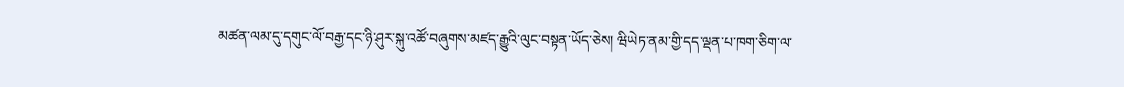མཚན་ལམ་དུ་དགུང་ལོ་བརྒྱ་དང་ཉི་ཤུར་སྐུ་འཚོ་བཞུགས་མཛད་རྒྱུའི་ལུང་བསྟན་ཡོད་ཅེས། ཝིཡེཏ་ནམ་གྱི་དད་ལྡན་པ་ཁག་ཅིག་ལ་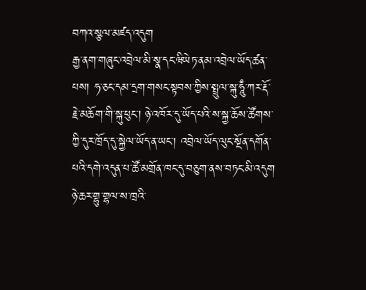བཀའ་སྩལ་མཛད་འདུག
རྒྱ་ནག་གཞུང་འབྲེལ་མི་སྣ་དང་ཝིཡེཏ་ནམ་འབྲེལ་ཡོད་ཚན་པས། ཧ་ཅང་དམ་དྲག་གསང་སྟབས་ཀྱིས་སྤྲུལ་སྐུ་ཧཱུྃ་ཀར་རྡོ་རྗེ་མཆོག་གི་སྐུ་ཕུང་། ཉེ་འཁོར་དུ་ཡོད་པའི་ས་སྐྱ་ཆོས་ཚོགས་ཀྱི་དུར་ཁྲོད་དུ་སྐྱེལ་ཡོད་ན་ཡང་། འབྲེལ་ཡོད་ལུང་སྔོན་དགོན་པའི་དགེ་འདུན་པ་ཚོ་མགྲོན་ཁང་དུ་བཅུག་ནས་བཏང་མི་འདུག
ཉེ་ཆར་གྷུ་གྷལ་ས་ཁྲའི་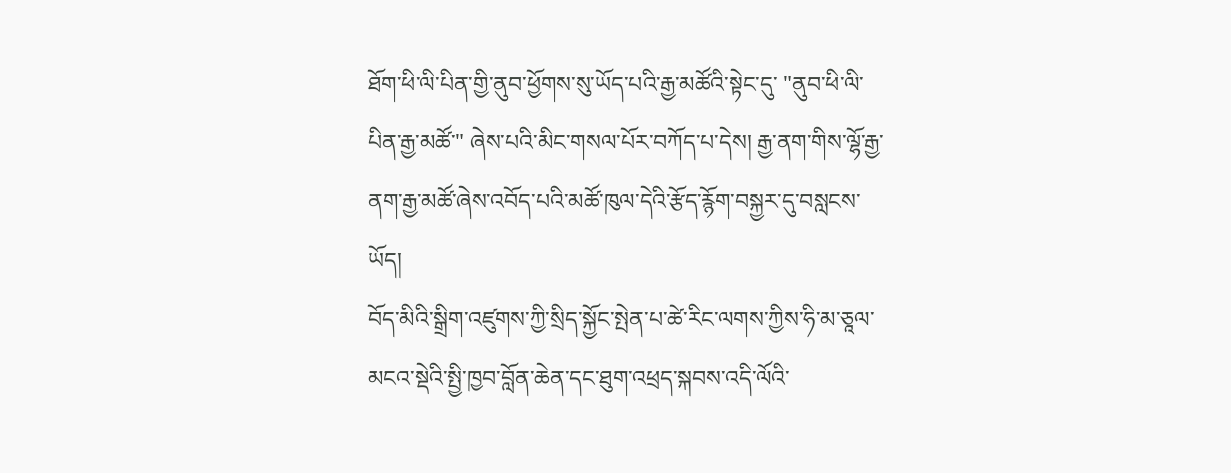ཐོག་ཕི་ལི་པིན་གྱི་ནུབ་ཕྱོགས་སུ་ཡོད་པའི་རྒྱ་མཚོའི་སྟེང་དུ་ "ནུབ་ཕི་ལི་པིན་རྒྱ་མཚོ་" ཞེས་པའི་མིང་གསལ་པོར་བཀོད་པ་དེས། རྒྱ་ནག་གིས་ལྷོ་རྒྱ་ནག་རྒྱ་མཚོ་ཞེས་འབོད་པའི་མཚོ་ཁུལ་དེའི་རྩོད་རྙོག་བསྐྱར་དུ་བསླངས་ཡོད།
བོད་མིའི་སྒྲིག་འཛུགས་ཀྱི་སྲིད་སྐྱོང་སྤེན་པ་ཚེ་རིང་ལགས་ཀྱིས་ཧི་མ་ཅཱལ་མངའ་སྡེའི་སྤྱི་ཁྱབ་བློན་ཆེན་དང་ཐུག་འཕྲད་སྐབས་འདི་ལོའི་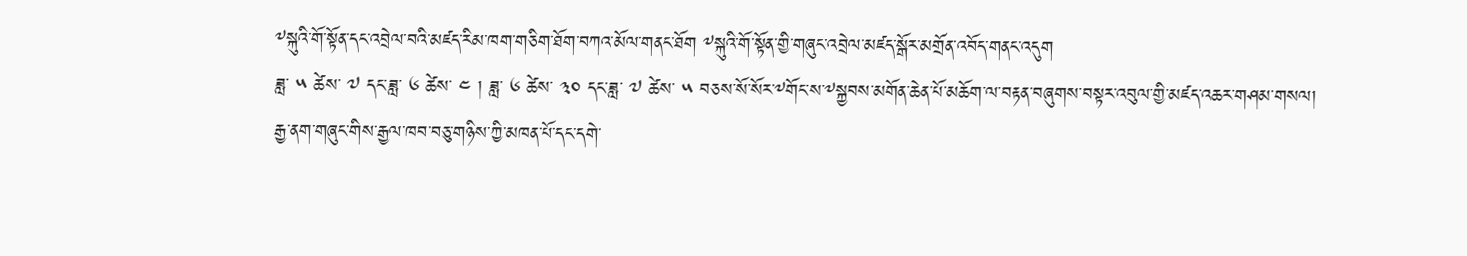༸སྐུའི་གོ་སྟོན་དང་འབྲེལ་བའི་མཛད་རིམ་ཁག་གཅིག་ཐོག་བཀའ་མོལ་གནང་ཐོག ༸སྐུའི་གོ་སྟོན་གྱི་གཞུང་འབྲེལ་མཛད་སྒོར་མགྲོན་འབོད་གནང་འདུག
ཟླ་ ༥ ཚེས་ ༧ དང་ཟླ་ ༦ ཚེས་ ༤ ། ཟླ་ ༦ ཚེས་ ༣༠ དང་ཟླ་ ༧ ཚེས་ ༥ བཅས་སོ་སོར་༸གོང་ས་༸སྐྱབས་མགོན་ཆེན་པོ་མཆོག་ལ་བརྟན་བཞུགས་བསྟར་འབུལ་གྱི་མཛད་འཆར་གཤམ་གསལ།
རྒྱ་ནག་གཞུང་གིས་རྒྱལ་ཁབ་བཅུ་གཉིས་ཀྱི་མཁན་པོ་དང་དགེ་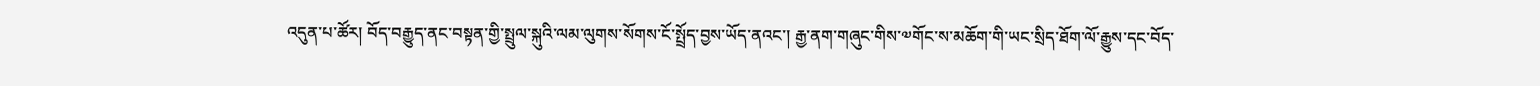འདུན་པ་ཚོར། བོད་བརྒྱུད་ནང་བསྟན་གྱི་སྤྲུལ་སྐུའི་ལམ་ལུགས་སོགས་ངོ་སྤྲོད་བྱས་ཡོད་ནའང་། རྒྱ་ནག་གཞུང་གིས་༧གོང་ས་མཆོག་གི་ཡང་སྲིད་ཐོག་ལོ་རྒྱུས་དང་བོད་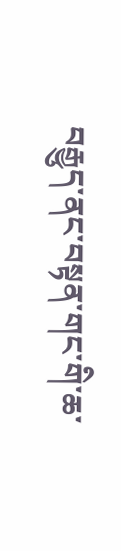བརྒྱུད་ནང་བསྟན་གང་གི་ཆ་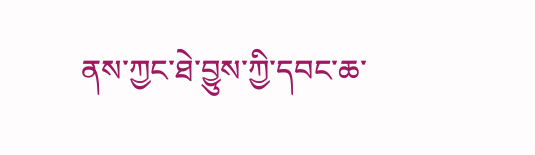ནས་ཀྱང་ཐེ་བྱུས་ཀྱི་དབང་ཆ་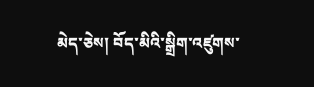མེད་ཅེས། བོད་མིའི་སྒྲིག་འཛུགས་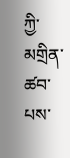ཀྱི་མགྲིན་ཚབ་པས་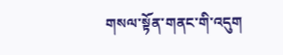གསལ་སྟོན་གནང་གི་འདུག